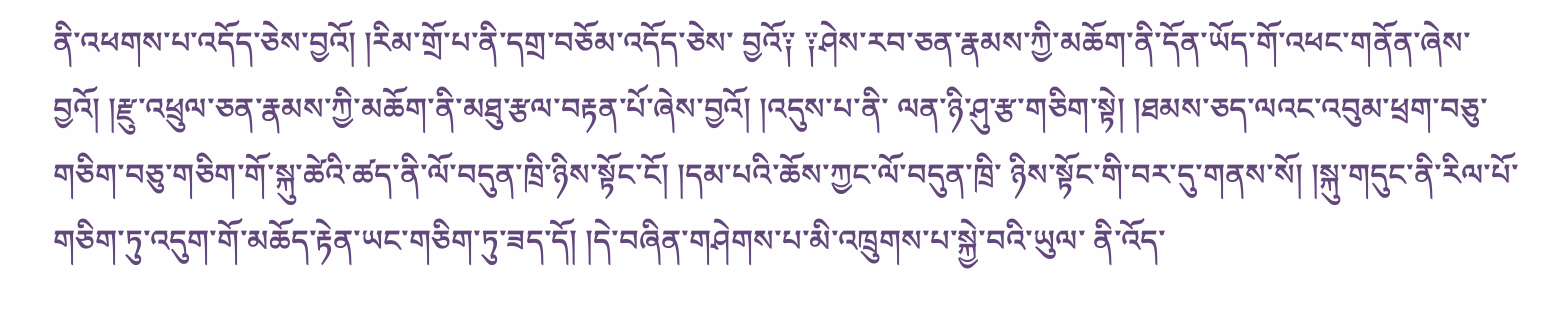ནི་འཕགས་པ་འདོད་ཅེས་བྱའོ། །རིམ་གྲོ་པ་ནི་དགྲ་བཅོམ་འདོད་ཅེས་ བྱའོ༑ ༑ཤེས་རབ་ཅན་རྣམས་ཀྱི་མཆོག་ནི་དོན་ཡོད་གོ་འཕང་གནོན་ཞེས་བྱའོ། །རྫུ་འཕྲུལ་ཅན་རྣམས་ཀྱི་མཆོག་ནི་མཐུ་རྩལ་བརྟན་པོ་ཞེས་བྱའོ། །འདུས་པ་ནི་ ལན་ཉི་ཤུ་རྩ་གཅིག་སྟེ། །ཐམས་ཅད་ལའང་འབུམ་ཕྲག་བཅུ་གཅིག་བཅུ་གཅིག་གོ་སྐུ་ཚེའི་ཚད་ནི་ལོ་བདུན་ཁྲི་ཉིས་སྟོང་ངོ། །དམ་པའི་ཆོས་ཀྱང་ལོ་བདུན་ཁྲི་ ཉིས་སྟོང་གི་བར་དུ་གནས་སོ། །སྐུ་གདུང་ནི་རིལ་པོ་གཅིག་ཏུ་འདུག་གོ་མཆོད་རྟེན་ཡང་གཅིག་ཏུ་ཟད་དོ། །དེ་བཞིན་གཤེགས་པ་མི་འཁྲུགས་པ་སྐྱེ་བའི་ཡུལ་ ནི་འོད་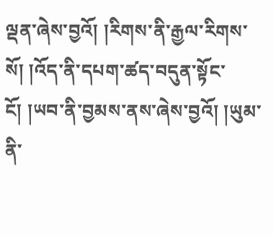ལྡན་ཞེས་བྱའོ། །རིགས་ནི་རྒྱལ་རིགས་སོ། །འོད་ནི་དཔག་ཚད་བདུན་སྟོང་ངོ། །ཡབ་ནི་བྱམས་ནས་ཞེས་བྱའོ། །ཡུམ་ནི་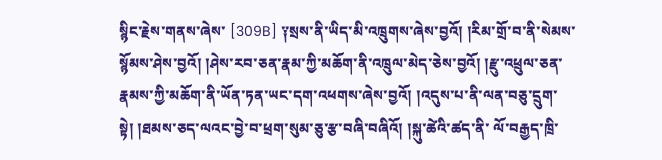སྙིང་རྗེས་གནས་ཞེས་ [309B] ༑སྲས་ནི་ཡིད་མི་འཁྲུགས་ཞེས་བྱའོ། །རིམ་གྲོ་བ་ནི་སེམས་སྙོམས་ཤེས་བྱའོ། །ཤེས་རབ་ཅན་རྣམ་ཀྱི་མཆོག་ནི་འཁྲུལ་མེད་ཅེས་བྱའོ། །རྫུ་འཕྲུལ་ཅན་ རྣམས་ཀྱི་མཆོག་ནི་ཡོན་ཏན་ཡང་དག་འཕགས་ཞེས་བྱའོ། །འདུས་པ་ནི་ལན་བཅུ་དྲུག་སྟེ། །ཐམས་ཅད་ལའང་བྱེ་བ་ཕྲག་སུམ་ཅུ་རྩ་བཞི་བཞིའོ། །སྐུ་ཚེའི་ཚད་ནི་ ལོ་བརྒྱད་ཁྲི་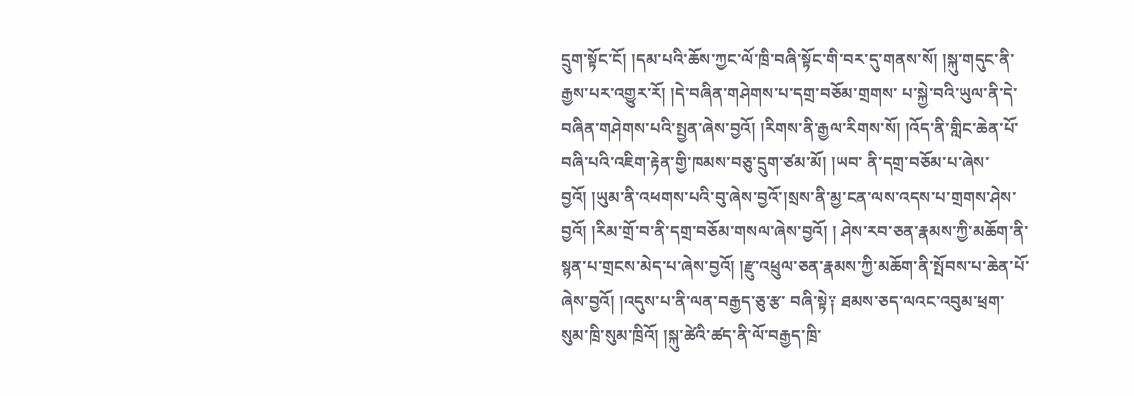དྲུག་སྟོང་ངོ། །དམ་པའི་ཆོས་ཀྱང་ལོ་ཁྲི་བཞི་སྟོང་གི་བར་དུ་གནས་སོ། །སྐུ་གདུང་ནི་རྒྱས་པར་འགྱུར་རོ། །དེ་བཞིན་གཤེགས་པ་དགྲ་བཅོམ་གྲགས་ པ་སྐྱེ་བའི་ཡུལ་ནི་དེ་བཞིན་གཤེགས་པའི་སྤྱན་ཞེས་བྱའོ། །རིགས་ནི་རྒྱལ་རིགས་སོ། །འོད་ནི་གླིང་ཆེན་པོ་བཞི་པའི་འཇིག་རྟེན་གྱི་ཁམས་བཅུ་དྲུག་ཙམ་མོ། །ཡབ་ ནི་དགྲ་བཅོམ་པ་ཞེས་བྱའོ། །ཡུམ་ནི་འཕགས་པའི་བུ་ཞེས་བྱའོ་།སྲས་ནི་མྱ་ངན་ལས་འདས་པ་གྲགས་ཤེས་བྱའོ། །རིམ་གྲོ་བ་ནི་དགྲ་བཅོམ་གསལ་ཞེས་བྱའོ། ། ཤེས་རབ་ཅན་རྣམས་ཀྱི་མཆོག་ནི་སྙན་པ་གྲངས་མེད་པ་ཞེས་བྱའོ། །རྫུ་འཕྲུལ་ཅན་རྣམས་ཀྱི་མཆོག་ནི་སྤོབས་པ་ཆེན་པོ་ཞེས་བྱའོ། །འདུས་པ་ནི་ལན་བརྒྱད་ཅུ་རྩ་ བཞི་སྟེ༑ ཐམས་ཅད་ལའང་འབུམ་ཕྲག་སུམ་ཁྲི་སུམ་ཁྲིའོ། །སྐུ་ཚེའི་ཚད་ནི་ལོ་བརྒྱད་ཁྲི་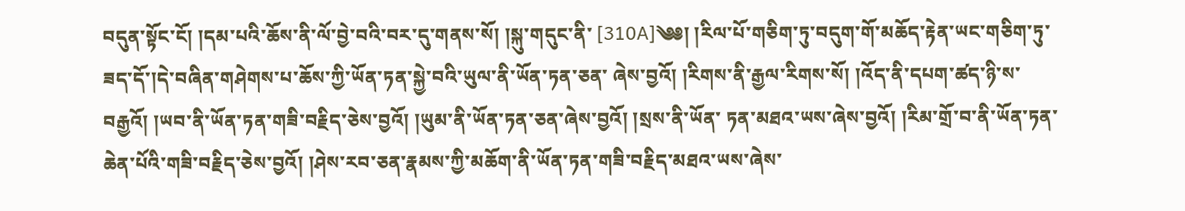བདུན་སྟོང་ངོ། །དམ་པའི་ཆོས་ནི་ལོ་བྱེ་བའི་བར་དུ་གནས་སོ། །སྐུ་གདུང་ནི་ [310A]༄༅། །རིལ་པོ་གཅིག་ཏུ་བདུག་གོ་མཆོད་རྟེན་ཡང་གཅིག་ཏུ་ཟད་དོ་།དེ་བཞིན་གཤེགས་པ་ཆོས་ཀྱི་ཡོན་ཏན་སྐྱེ་བའི་ཡུལ་ནི་ཡོན་ཏན་ཅན་ ཞེས་བྱའོ། །རིགས་ནི་རྒྱལ་རིགས་སོ། །འོད་ནི་དཔག་ཚད་ཉི་ས་བརྒྱའོ། །ཡབ་ནི་ཡོན་ཏན་གཟི་བརྗིད་ཅེས་བྱའོ། །ཡུམ་ནི་ཡོན་ཏན་ཅན་ཞེས་བྱའོ། །སྲས་ནི་ཡོན་ ཏན་མཐའ་ཡས་ཞེས་བྱའོ། །རིམ་གྲོ་བ་ནི་ཡོན་ཏན་ཆེན་པོའི་གཟི་བརྗིད་ཅེས་བྱའོ། །ཤེས་རབ་ཅན་རྣམས་ཀྱི་མཆོག་ནི་ཡོན་ཏན་གཟི་བརྗིད་མཐའ་ཡས་ཞེས་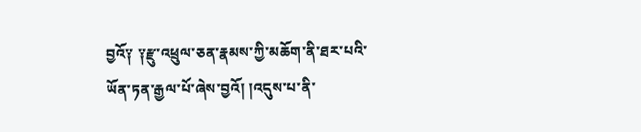བྱའོ༑ ༑རྫུ་འཕྲུལ་ཅན་རྣམས་ཀྱི་མཆོག་ནི་ཐར་པའི་ཡོན་ཏན་རྒྱལ་པོ་ཞེས་བྱའོ། །འདུས་པ་ནི་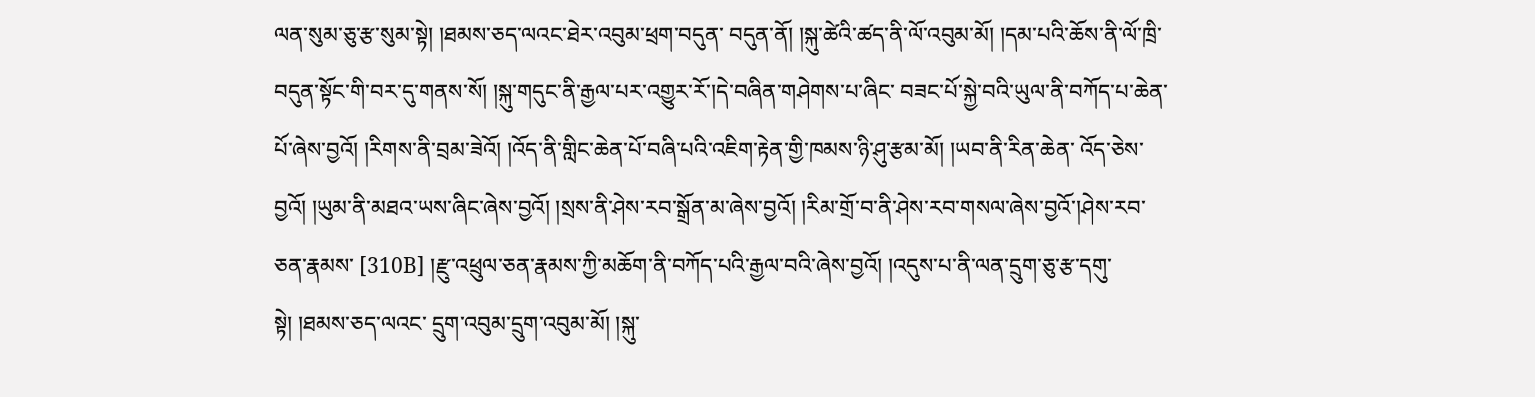ལན་སུམ་ཅུ་རྩ་སུམ་སྟེ། །ཐམས་ཅད་ལའང་ཐེར་འབུམ་ཕྲག་བདུན་ བདུན་ནོ། །སྐུ་ཚེའི་ཚད་ནི་ལོ་འབུམ་མོ། །དམ་པའི་ཆོས་ནི་ལོ་ཁྲི་བདུན་སྟོང་གི་བར་དུ་གནས་སོ། །སྐུ་གདུང་ནི་རྒྱལ་པར་འགྱུར་རོ་།དེ་བཞིན་གཤེགས་པ་ཞིང་ བཟང་པོ་སྐྱེ་བའི་ཡུལ་ནི་བཀོད་པ་ཆེན་པོ་ཞེས་བྱའོ། །རིགས་ནི་བྲམ་ཟེའོ། །འོད་ནི་གླིང་ཆེན་པོ་བཞི་པའི་འཇིག་རྟེན་གྱི་ཁམས་ཉི་ཤུ་རྩམ་མོ། །ཡབ་ནི་རིན་ཆེན་ འོད་ཅེས་བྱའོ། །ཡུམ་ནི་མཐའ་ཡས་ཞིང་ཞེས་བྱའོ། །སྲས་ནི་ཤེས་རབ་སྒྲོན་མ་ཞེས་བྱའོ། །རིམ་གྲོ་བ་ནི་ཤེས་རབ་གསལ་ཞེས་བྱའོ་།ཤེས་རབ་ཅན་རྣམས་ [310B] །རྫུ་འཕྲུལ་ཅན་རྣམས་ཀྱི་མཆོག་ནི་བཀོད་པའི་རྒྱལ་བའི་ཞེས་བྱའོ། །འདུས་པ་ནི་ལན་དྲུག་ཅུ་རྩ་དགུ་སྟེ། །ཐམས་ཅད་ལའང་ དྲུག་འབུམ་དྲུག་འབུམ་མོ། །སྐུ་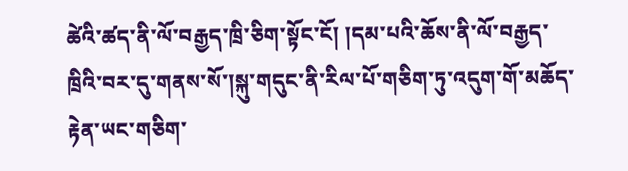ཚེའི་ཚད་ནི་ལོ་བརྒྱད་ཁྲི་ཅིག་སྟོང་ངོ། །དམ་པའི་ཆོས་ནི་ལོ་བརྒྱད་ཁྲིའི་བར་དུ་གནས་སོ་།སྐུ་གདུང་ནི་རིལ་པོ་གཅིག་ཏུ་འདུག་གོ་མཆོད་ རྟེན་ཡང་གཅིག་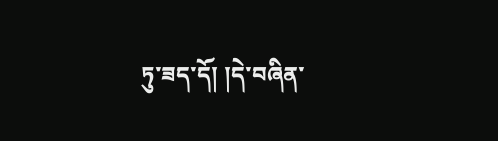ཏུ་ཟད་དོ། །དེ་བཞིན་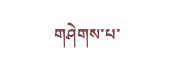གཤེགས་པ་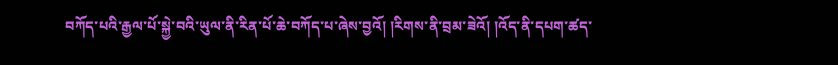བཀོད་པའི་རྒྱལ་པོ་སྐྱེ་བའི་ཡུལ་ནི་རིན་པོ་ཆེ་བཀོད་པ་ཞེས་བྱའོ། །རིགས་ནི་བྲམ་ཟེའོ། །འོད་ནི་དཔག་ཚད་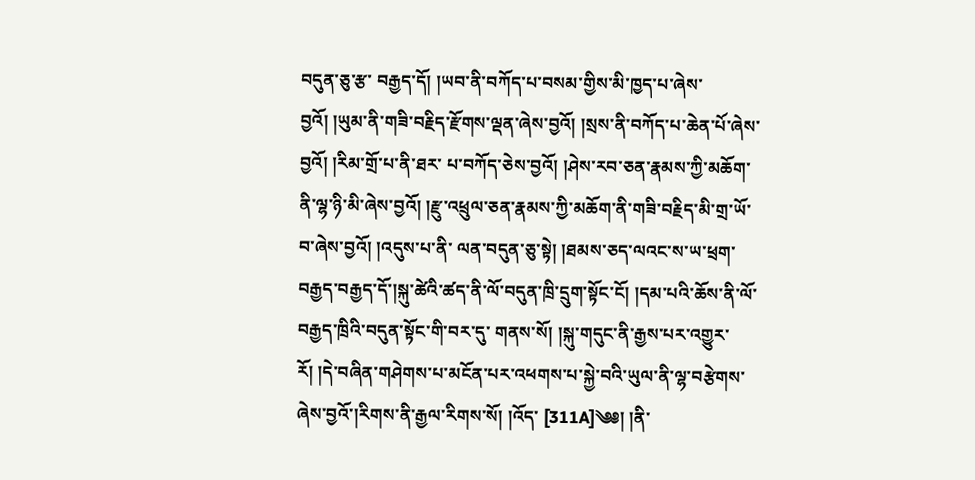བདུན་ཅུ་རྩ་ བརྒྱད་དོ། །ཡབ་ནི་བཀོད་པ་བསམ་གྱིས་མི་ཁྱད་པ་ཞེས་བྱའོ། །ཡུམ་ནི་གཟི་བརྗིད་རྫོགས་ལྡན་ཞེས་བྱའོ། །སྲས་ནི་བཀོད་པ་ཆེན་པོ་ཞེས་བྱའོ། །རིམ་གྲོ་པ་ནི་ཐར་ པ་བཀོད་ཅེས་བྱའོ། །ཤེས་རབ་ཅན་རྣམས་ཀྱི་མཆོག་ནི་ལྷ་ཉི་མི་ཞེས་བྱའོ། །རྫུ་འཕྲུལ་ཅན་རྣམས་ཀྱི་མཆོག་ནི་གཟི་བརྗིད་མི་གྲ་ཡོ་བ་ཞེས་བྱའོ། །འདུས་པ་ནི་ ལན་བདུན་ཅུ་སྟེ། །ཐམས་ཅད་ལའང་ས་ཡ་ཕྲག་བརྒྱད་བརྒྱད་དོ་།སྐུ་ཚེའི་ཚད་ནི་ལོ་བདུན་ཁྲི་དྲུག་སྟོང་ངོ། །དམ་པའི་ཆོས་ནི་ལོ་བརྒྱད་ཁྲིའི་བདུན་སྟོང་གི་བར་དུ་ གནས་སོ། །སྐུ་གདུང་ནི་རྒྱས་པར་འགྱུར་རོ། །དེ་བཞིན་གཤེགས་པ་མངོན་པར་འཕགས་པ་སྐྱེ་བའི་ཡུལ་ནི་ལྷ་བརྩེགས་ཞེས་བྱའོ་།རིགས་ནི་རྒྱལ་རིགས་སོ། །འོད་ [311A]༄༅། །ནི་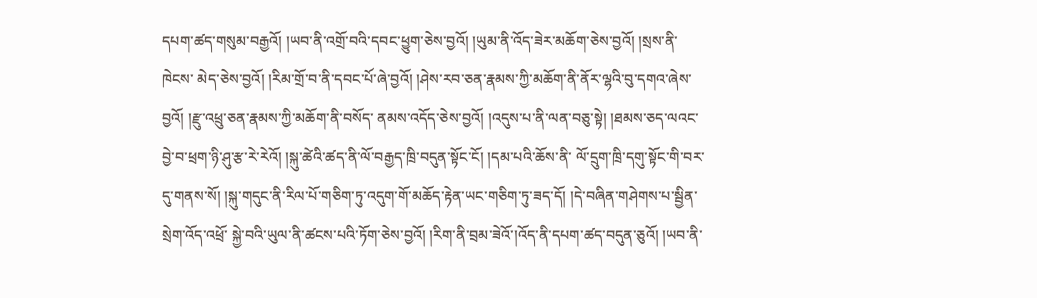དཔག་ཚད་གསུམ་བརྒྱའོ། །ཡབ་ནི་འགྲོ་བའི་དབང་ཕྱུག་ཅེས་བྱའོ། །ཡུམ་ནི་འོད་ཟེར་མཆོག་ཅེས་བྱའོ། །སྲས་ནི་ཁེངས་ མེད་ཅེས་བྱའོ། །རིམ་གྲོ་བ་ནི་དབང་པོ་ཞེ་བྱའོ། །ཤེས་རབ་ཅན་རྣམས་ཀྱི་མཆོག་ནི་ནོར་ལྷའི་བུ་དགའ་ཞེས་བྱའོ། །རྫུ་འཕྲུ་ཅན་རྣམས་ཀྱི་མཆོག་ནི་བསོད་ ནམས་འདོད་ཅེས་བྱའོ། །འདུས་པ་ནི་ལན་བཅུ་སྟེ། །ཐམས་ཅད་ལའང་བྱེ་བ་ཕྲག་ཉི་ཤུ་རྩ་རེ་རེའོ། །སྐུ་ཚེའི་ཚད་ནི་ལོ་བརྒྱད་ཁྲི་བདུན་སྟོང་ངོ། །དམ་པའི་ཆོས་ནི་ ལོ་དྲུག་ཁྲི་དགུ་སྟོང་གི་བར་དུ་གནས་སོ། །སྐུ་གདུང་ནི་རིལ་པོ་གཅིག་ཏུ་འདུག་གོ་མཆོད་རྟེན་ཡང་གཅིག་ཏུ་ཟད་དོ། །དེ་བཞིན་གཤེགས་པ་སྦྱིན་སྲེག་འོད་འཕྲོ་ སྐྱེ་བའི་ཡུལ་ནི་ཚངས་པའི་ཏོག་ཅེས་བྱའོ། །རིག་ནི་བྲམ་ཟེའོ་།འོད་ནི་དཔག་ཚད་བདུན་ཅུའོ། །ཡབ་ནི་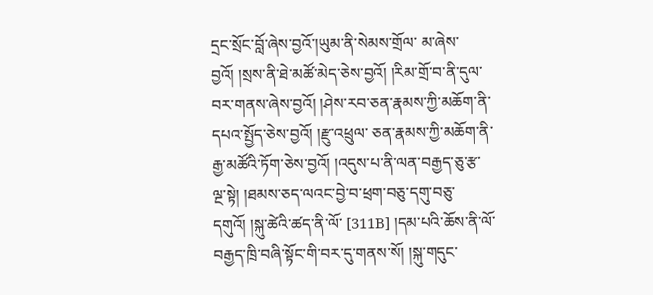དྲང་སྲོང་བློ་ཞེས་བྱའོ་།ཡུམ་ནི་སེམས་གྲོལ་ མ་ཞེས་བྱའོ། །སྲས་ནི་ཐེ་མཚོ་མེད་ཅེས་བྱའོ། །རིམ་གྲོ་བ་ནི་དུལ་བར་གནས་ཞེས་བྱའོ། །ཤེས་རབ་ཅན་རྣམས་ཀྱི་མཆོག་ནི་དཔའ་སྤྱོད་ཅེས་བྱའོ། །རྫུ་འཕྲུལ་ ཅན་རྣམས་ཀྱི་མཆོག་ནི་རྒྱ་མཚོའི་ཏོག་ཅེས་བྱའོ། །འདུས་པ་ནི་ལན་བརྒྱད་ཅུ་རྩ་ལྔ་སྟེ། །ཐམས་ཅད་ལའང་བྱེ་བ་ཕྲག་བཅུ་དགུ་བཅུ་དགུའོ། །སྐུ་ཚེའི་ཚད་ནི་ལོ་ [311B] །དམ་པའི་ཆོས་ནི་ལོ་བརྒྱད་ཁྲི་བཞི་སྟོང་གི་བར་དུ་གནས་སོ། །སྐུ་གདུང་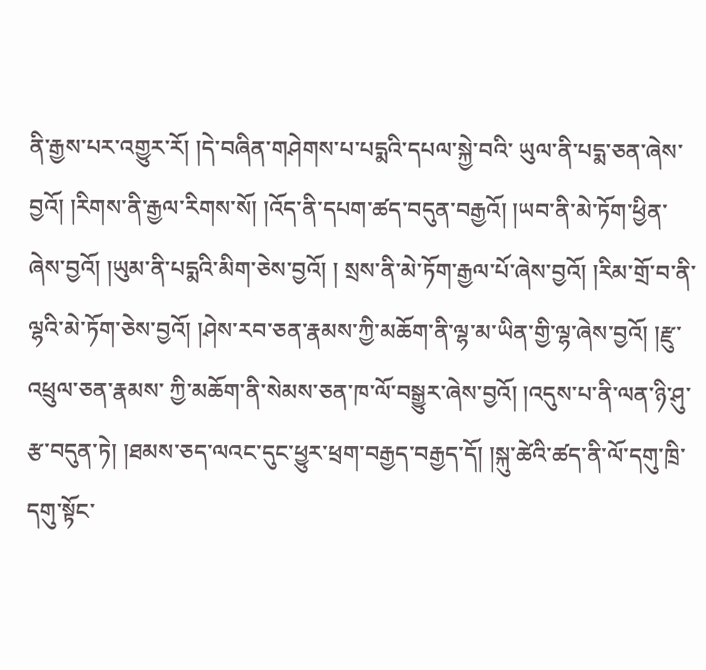ནི་རྒྱས་པར་འགྱུར་རོ། །དེ་བཞིན་གཤེགས་པ་པདྨའི་དཔལ་སྐྱེ་བའི་ ཡུལ་ནི་པདྨ་ཅན་ཞེས་བྱའོ། །རིགས་ནི་རྒྱལ་རིགས་སོ། །འོད་ནི་དཔག་ཚད་བདུན་བརྒྱའོ། །ཡབ་ནི་མེ་ཏོག་ཕྱིན་ཞེས་བྱའོ། །ཡུམ་ནི་པདྨའི་མིག་ཅེས་བྱའོ། ། སྲས་ནི་མེ་ཏོག་རྒྱལ་པོ་ཞེས་བྱའོ། །རིམ་གྲོ་བ་ནི་ལྷའི་མེ་ཏོག་ཅེས་བྱའོ། །ཤེས་རབ་ཅན་རྣམས་ཀྱི་མཆོག་ནི་ལྷ་མ་ཡིན་གྱི་ལྷ་ཞེས་བྱའོ། །རྫུ་འཕྲུལ་ཅན་རྣམས་ ཀྱི་མཆོག་ནི་སེམས་ཅན་ཁ་ལོ་བསྒྱུར་ཞེས་བྱའོ། །འདུས་པ་ནི་ལན་ཉི་ཤུ་རྩ་བདུན་ཏེ། །ཐམས་ཅད་ལའང་དུང་ཕྱུར་ཕྲག་བརྒྱད་བརྒྱད་དོ། །སྐུ་ཚེའི་ཚད་ནི་ལོ་དགུ་ཁྲི་དགུ་སྟོང་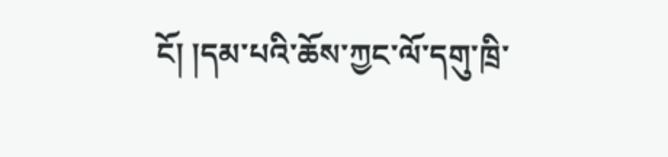ངོ། །དམ་པའི་ཆོས་ཀྱང་ལོ་དགུ་ཁྲི་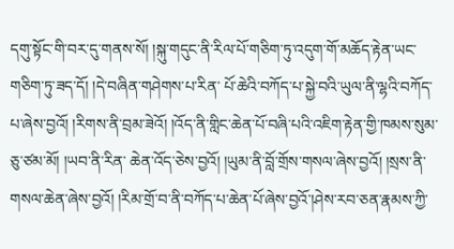དགུ་སྟོང་གི་བར་དུ་གནས་སོ། །སྐུ་གདུང་ནི་རིལ་པོ་གཅིག་ཏུ་འདུག་གོ་མཆོད་རྟེན་ཡང་གཅིག་ཏུ་ཟད་དོ། །དེ་བཞིན་གཤེགས་པ་རིན་ པོ་ཆེའི་བཀོད་པ་སྐྱེ་བའི་ཡུལ་ནི་ལྷའི་བཀོད་པ་ཞེས་བྱའོ། །རིགས་ནི་བྲམ་ཟེའོ། །འོད་ནི་གླིང་ཆེན་པོ་བཞི་པའི་འཇིག་རྟེན་གྱི་ཁམས་སུམ་ཅུ་ཙམ་མོ། །ཡབ་ནི་རིན་ ཆེན་འོད་ཅེས་བྱའོ། །ཡུམ་ནི་བློ་གྲོས་གསལ་ཞེས་བྱའོ། །སྲས་ནི་གསལ་ཆེན་ཞེས་བྱའོ། །རིམ་གྲོ་བ་ནི་བཀོད་པ་ཆེན་པོ་ཞེས་བྱའོ་།ཤེས་རབ་ཅན་རྣམས་ཀྱི་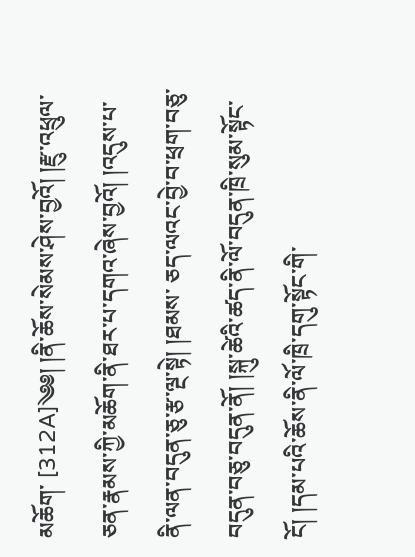མཆོག་ [312A]༄༅། །ནི་ཆོས་སེམས་ཤེས་བྱའོ། །རྫུ་འཕྲུལ་ཅན་རྣམས་ཀྱི་མཆོག་ནི་ཐར་པ་དགའ་ཞེས་བྱའོ། །འདུས་པ་ནི་ལན་བདུན་ཅུ་རྩ་ལྔ་སྟེ། །ཐམས་ ཅད་ལའང་བྱེ་བ་ཕྲག་བཅུ་བདུན་བཅུ་བདུན་ནོ། །སྐུ་ཚེའི་ཚད་ནི་ལོ་བདུན་ཁྲི་སུམ་སྟོང་ངོ། །དམ་པའི་ཆོས་ནི་ལོ་ཁྲི་དགུ་སྟོང་གི་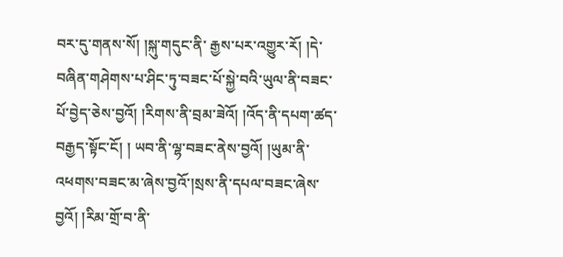བར་དུ་གནས་སོ། །སྐུ་གདུང་ནི་ རྒྱས་པར་འགྱུར་རོ། །དེ་བཞིན་གཤེགས་པ་ཤིང་ཏུ་བཟང་པོ་སྐྱེ་བའི་ཡུལ་ནི་བཟང་པོ་བྱེད་ཅེས་བྱའོ། །རིགས་ནི་བྲམ་ཟེའོ། །འོད་ནི་དཔག་ཚད་བརྒྱད་སྟོང་ངོ། ། ཡབ་ནི་ལྷ་བཟང་ནེས་བྱའོ། །ཡུམ་ནི་འཕགས་བཟང་མ་ཞེས་བྱའོ་།སྲས་ནི་དཔལ་བཟང་ཞེས་བྱའོ། །རིམ་གྲོ་བ་ནི་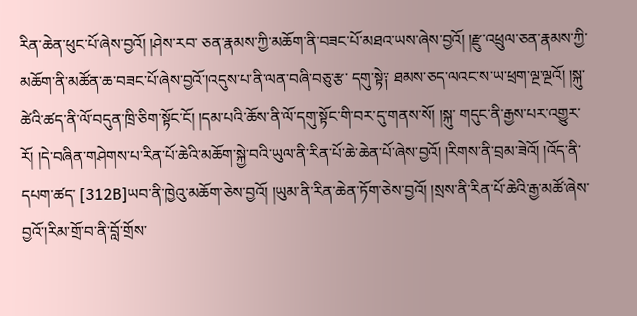རིན་ཆེན་ཕུང་པོ་ཞེས་བྱའོ། །ཤེས་རབ་ ཅན་རྣམས་ཀྱི་མཆོག་ནི་བཟང་པོ་མཐའ་ཡས་ཞེས་བྱའོ། །རྫུ་འཕྲུལ་ཅན་རྣམས་ཀྱི་མཆོག་ནི་མཚོན་ཆ་བཟང་པོ་ཞེས་བྱའོ་།འདུས་པ་ནི་ལན་བཞི་བཅུ་རྩ་ དགུ་སྟེ༑ ཐམས་ཅད་ལའང་ས་ཡ་ཕྲག་ལྔ་ལྔའོ། །སྐུ་ཚེའི་ཚད་ནི་ལོ་བདུན་ཁྲི་ཅིག་སྟོང་ངོ། །དམ་པའི་ཆོས་ནི་ལོ་དགུ་སྟོང་གི་བར་དུ་གནས་སོ། །སྐུ་ གདུང་ནི་རྒྱས་པར་འགྱུར་རོ། །དེ་བཞིན་གཤེགས་པ་རིན་པོ་ཆེའི་མཆོག་སྐྱེ་བའི་ཡུལ་ནི་རིན་པོ་ཆེ་ཆེན་པོ་ཞེས་བྱའོ། །རིགས་ནི་བྲམ་ཟེའོ། །འོད་ནི་དཔག་ཚད་ [312B]ཡབ་ནི་ཁྱེའུ་མཆོག་ཅེས་བྱའོ། །ཡུམ་ནི་རིན་ཆེན་ཏོག་ཅེས་བྱའོ། །སྲས་ནི་རིན་པོ་ཆེའི་རྒྱ་མཚོ་ཞེས་བྱའོ་།རིམ་གྲོ་བ་ནི་བློ་གྲོས་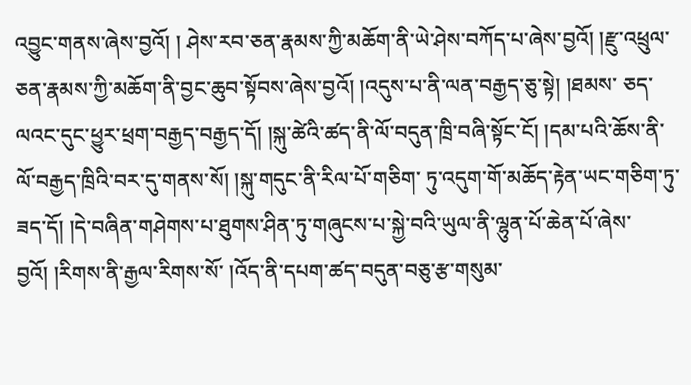འབྱུང་གནས་ཞེས་བྱའོ། ། ཤེས་རབ་ཅན་རྣམས་ཀྱི་མཆོག་ནི་ཡེ་ཤེས་བཀོད་པ་ཞེས་བྱའོ། །རྫུ་འཕྲུལ་ཅན་རྣམས་ཀྱི་མཆོག་ནི་བྱང་ཆུབ་སྟོབས་ཞེས་བྱའོ། །འདུས་པ་ནི་ལན་བརྒྱད་ཅུ་སྟེ། །ཐམས་ ཅད་ལའང་དུང་ཕྱུར་ཕྲག་བརྒྱད་བརྒྱད་དོ། །སྐུ་ཚེའི་ཚད་ནི་ལོ་བདུན་ཁྲི་བཞི་སྟོང་ངོ། །དམ་པའི་ཆོས་ནི་ལོ་བརྒྱད་ཁྲིའི་བར་དུ་གནས་སོ། །སྐུ་གདུང་ནི་རིལ་པོ་གཅིག་ ཏུ་འདུག་གོ་མཆོད་རྟེན་ཡང་གཅིག་ཏུ་ཟད་དོ། །དེ་བཞིན་གཤེགས་པ་ཐུགས་ཤིན་ཏུ་གཞུངས་པ་སྐྱེ་བའི་ཡུལ་ནི་ལྷུན་པོ་ཆེན་པོ་ཞེས་བྱའོ། །རིགས་ནི་རྒྱལ་རིགས་སོ་ །འོད་ནི་དཔག་ཚད་བདུན་བཅུ་རྩ་གསུམ་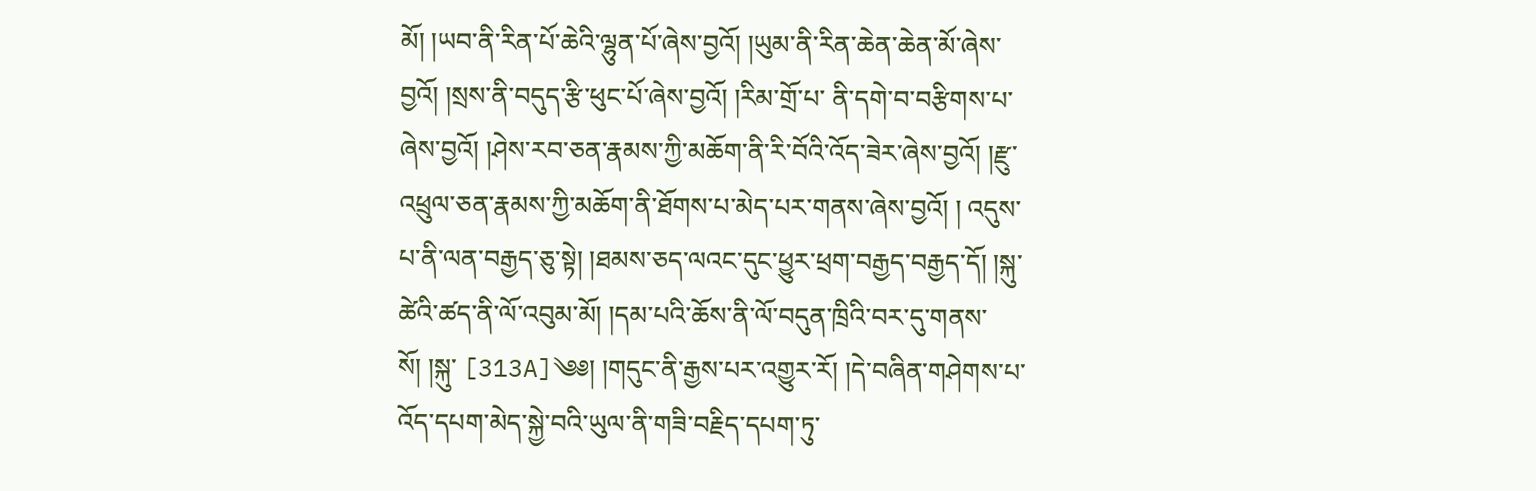མོ། །ཡབ་ནི་རིན་པོ་ཆེའི་ལྷུན་པོ་ཞེས་བྱའོ། །ཡུམ་ནི་རིན་ཆེན་ཆེན་མོ་ཞེས་བྱའོ། །སྲས་ནི་བདུད་རྩི་ཕུང་པོ་ཞེས་བྱའོ། །རིམ་གྲོ་པ་ ནི་དགེ་བ་བརྩིགས་པ་ཞེས་བྱའོ། །ཤེས་རབ་ཅན་རྣམས་ཀྱི་མཆོག་ནི་རི་བོའི་འོད་ཟེར་ཞེས་བྱའོ། །རྫུ་འཕྲུལ་ཅན་རྣམས་ཀྱི་མཆོག་ནི་ཐོགས་པ་མེད་པར་གནས་ཞེས་བྱའོ། ། འདུས་པ་ནི་ལན་བརྒྱད་ཅུ་སྟེ། །ཐམས་ཅད་ལའང་དུང་ཕྱུར་ཕྲག་བརྒྱད་བརྒྱད་དོ། །སྐུ་ཚེའི་ཚད་ནི་ལོ་འབུམ་མོ། །དམ་པའི་ཆོས་ནི་ལོ་བདུན་ཁྲིའི་བར་དུ་གནས་སོ། །སྐུ་ [313A]༄༅། །གདུང་ནི་རྒྱས་པར་འགྱུར་རོ། །དེ་བཞིན་གཤེགས་པ་འོད་དཔག་མེད་སྐྱེ་བའི་ཡུལ་ནི་གཟི་བརྗིད་དཔག་ཏུ་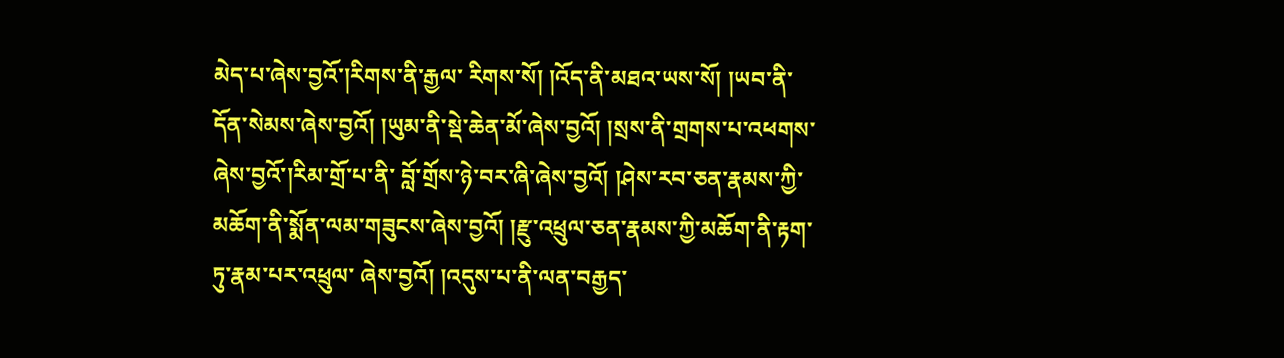མེད་པ་ཞེས་བྱའོ་།རིགས་ནི་རྒྱལ་ རིགས་སོ། །འོད་ནི་མཐའ་ཡས་སོ། །ཡབ་ནི་དོན་སེམས་ཞེས་བྱའོ། །ཡུམ་ནི་སྡེ་ཆེན་མོ་ཞེས་བྱའོ། །སྲས་ནི་གྲགས་པ་འཕགས་ཞེས་བྱའོ་།རིམ་གྲོ་པ་ནི་ བློ་གྲོས་ཉེ་བར་ཞི་ཞེས་བྱའོ། །ཤེས་རབ་ཅན་རྣམས་ཀྱི་མཆོག་ནི་སྨོན་ལམ་གཟུངས་ཞེས་བྱའོ། །རྫུ་འཕྲུལ་ཅན་རྣམས་ཀྱི་མཆོག་ནི་རྟག་ཏུ་རྣམ་པར་འཕྲུལ་ ཞེས་བྱའོ། །འདུས་པ་ནི་ལན་བརྒྱད་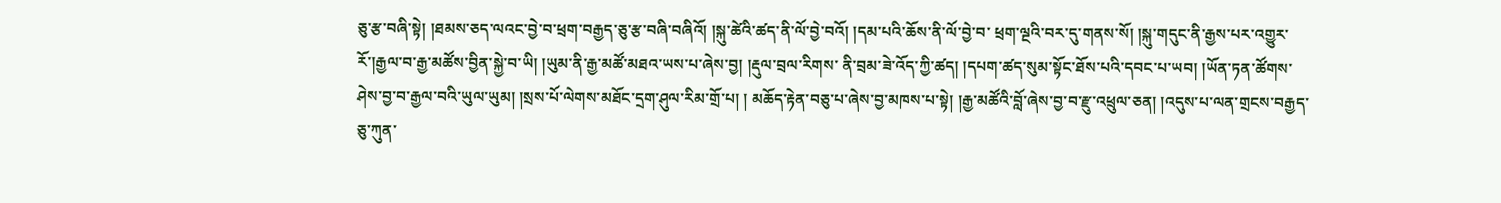ཅུ་རྩ་བཞི་སྟེ། །ཐམས་ཅད་ལའང་བྱེ་བ་ཕྲག་བརྒྱད་ཅུ་རྩ་བཞི་བཞིའོ། །སྐུ་ཚེའི་ཚད་ནི་ལོ་བྱེ་བའོ། །དམ་པའི་ཆོས་ནི་ལོ་བྱེ་བ་ ཕྲག་ལྔའི་བར་དུ་གནས་སོ། །སྐུ་གདུང་ནི་རྒྱས་པར་འགྱུར་རོ་།རྒྱལ་བ་རྒྱ་མཚོས་བྱིན་སྐྱེ་བ་ཡི། །ཡུམ་ནི་རྒྱ་མཚོ་མཐའ་ཡས་པ་ཞེས་བྱ། །རྡུལ་བྲལ་རིགས་ ནི་བྲམ་ཟེ་འོད་ཀྱི་ཚད། །དཔག་ཚད་སུམ་སྟོང་ཐོས་པའི་དབང་པ་ཡབ། །ཡོན་ཏན་ཚོགས་ཤེས་བྱ་བ་རྒྱལ་བའི་ཡུལ་ཡུམ། །སྲས་པོ་ལེགས་མཐོང་དྲག་ཤུལ་རིམ་གྲོ་པ། ། མཆོད་རྟེན་བཅུ་པ་ཞེས་བྱ་མཁས་པ་སྟེ། །རྒྱ་མཚོའི་བློ་ཞེས་བྱ་བ་རྫུ་འཕྲུལ་ཅན། །འདུས་པ་ལན་གྲངས་བརྒྱད་ཅུ་ཀུན་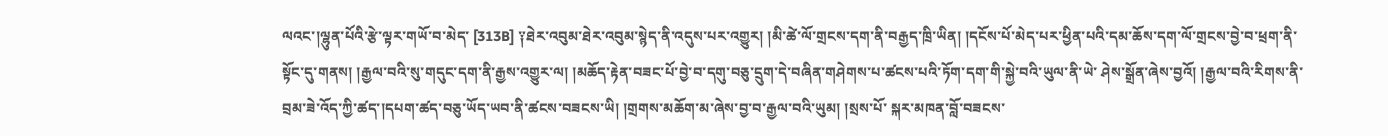ལའང་།ལྷུན་པོའི་རྩེ་ལྟར་གཡོ་བ་མེད་ [313B] ༑ཐེར་འབུམ་ཐེར་འབུམ་སྙེད་ནི་འདུས་པར་འགྱུར། །མི་ཚེ་ལོ་གྲངས་དག་ནི་བརྒྱད་ཁྲི་ཡིན། །དངོས་པོ་མེད་པར་ཕྱིན་པའི་དམ་ཆོས་དག་ལོ་གྲངས་བྱེ་བ་ཕྲག་ནི་ སྟོང་དུ་གནས། །རྒྱལ་བའི་སུ་གདུང་དག་ནི་རྒྱས་འགྱུར་ལ། །མཆོད་རྟེན་བཟང་པོ་བྱེ་བ་དགུ་བཅུ་དྲུག་དེ་བཞིན་གཤེགས་པ་ཚངས་པའི་ཏོག་དག་གི་སྐྱེ་བའི་ཡུལ་ནི་ཡེ་ ཤེས་སྒྲོན་ཞེས་བྱའོ། །རྒྱལ་བའི་རིགས་ནི་བྲམ་ཟེ་འོད་ཀྱི་ཚད་།དཔག་ཚད་བཅུ་ཡོད་ཡབ་ནི་ཚངས་བཟངས་ཡི། །གྲགས་མཆོག་མ་ཞེས་བྱ་བ་རྒྱལ་བའི་ཡུམ། །སྲས་པོ་ སྐར་མཁན་བློ་བཟངས་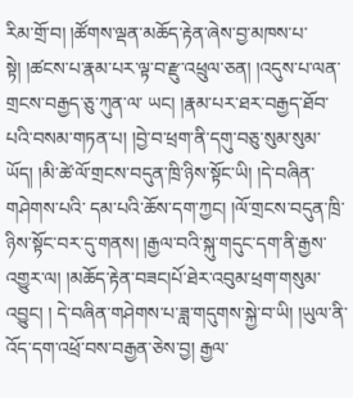རིམ་གྲོ་བ། །ཚོགས་ལྡན་མཆོད་རྟེན་ཞེས་བྱ་མཁས་པ་སྟེ། །ཚངས་པ་རྣམ་པར་ལྟ་བ་རྫུ་འཕྲུལ་ཅན། །འདུས་པ་ལན་གྲངས་བརྒྱད་ཅུ་ཀུན་ལ་ ཡང། །རྣམ་པར་ཐར་བརྒྱད་ཐོབ་པའི་བསམ་གཏན་པ། །བྱེ་བ་ཕྲག་ནི་དགུ་བཅུ་སུམ་སུམ་ཡོད། །མི་ཚེ་ལོ་གྲངས་བདུན་ཁྲི་ཉིས་སྟོང་ཡི། །དེ་བཞིན་གཤེགས་པའི་ དམ་པའི་ཆོས་དག་ཀྱང། །ལོ་གྲངས་བདུན་ཁྲི་ཉིས་སྟོང་བར་དུ་གནས། །རྒྱལ་བའི་སྐུ་གདུང་དག་ནི་རྒྱས་འགྱུར་ལ། །མཆོད་རྟེན་བཟང།པོ་ཐེར་འབུམ་ཕྲག་གསུམ་འབྱུང། ། དེ་བཞིན་གཤེགས་པ་ཟླ་གདུགས་སྐྱེ་བ་ཡི། །ཡུལ་ནི་འོད་དག་འཕྲོ་བས་བརྒྱན་ཅེས་བྱ། རྒྱལ་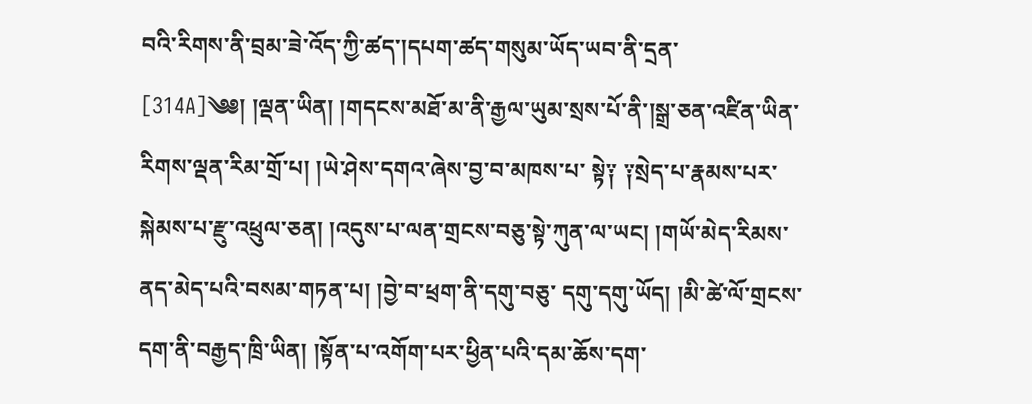བའི་རིགས་ནི་བྲམ་ཟེ་འོད་ཀྱི་ཚད་།དཔག་ཚད་གསུམ་ཡོད་ཡབ་ནི་དྲན་ [314A]༄༅། །ལྡན་ཡིན། །གདངས་མཐོ་མ་ནི་རྒྱལ་ཡུམ་སྲས་པོ་ནི་།སྒྲ་ཅན་འཛིན་ཡིན་རིགས་ལྡན་རིམ་གྲོ་པ། །ཡེ་ཤེས་དགའ་ཞེས་བྱ་བ་མཁས་པ་ སྟེ༑ ༑སྲེད་པ་རྣམས་པར་སྐེམས་པ་རྫུ་འཕྲུལ་ཅན། །འདུས་པ་ལན་གྲངས་བཅུ་སྟེ་ཀུན་ལ་ཡང། །གཡོ་མེད་རིམས་ནད་མེད་པའི་བསམ་གཏན་པ། །བྱེ་བ་ཕྲག་ནི་དགུ་བཅུ་ དགུ་དགུ་ཡོད། །མི་ཚེ་ལོ་གྲངས་དག་ནི་བརྒྱད་ཁྲི་ཡིན། །སྟོན་པ་འགོག་པར་ཕྱིན་པའི་དམ་ཆོས་དག་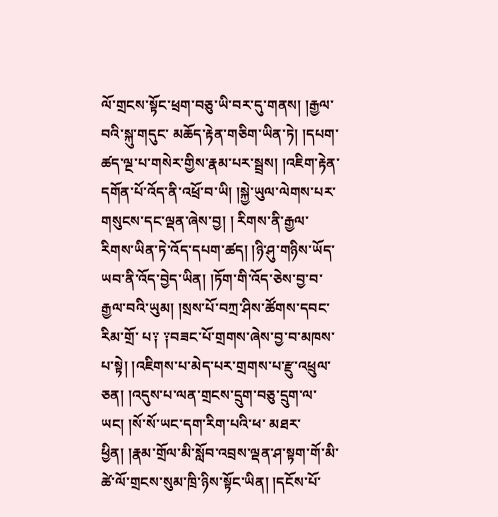ལོ་གྲངས་སྟོང་ཕྲག་བཅུ་ཡི་བར་དུ་གནས། །རྒྱལ་བའི་སྐུ་གདུང་ མཆོད་རྟེན་གཅིག་ཡིན་ཏེ། །དཔག་ཚད་ལྔ་པ་གསེར་གྱིས་རྣམ་པར་སྦྲས། །འཇིག་རྟེན་དགོན་པོ་འོད་ནི་འཕྲོ་བ་ཡི། །སྐྱེ་ཡུལ་ལེགས་པར་གསུངས་དང་ལྡན་ཞེས་བྱ། ། རིགས་ནི་རྒྱལ་རིགས་ཡིན་ཏེ་འོད་དཔག་ཚད། །ཉི་ཤུ་གཉིས་ཡོད་ཡབ་ནི་འོད་བྱེད་ཡིན། །ཏོག་གི་འོད་ཅེས་བྱ་བ་རྒྱལ་བའི་ཡུམ། །སྲས་པོ་བཀྲ་ཤིས་ཚོགས་དབང་རིམ་གྲོ་ པ༑ ༑བཟང་པོ་གྲགས་ཞེས་བྱ་བ་མཁས་པ་སྟེ། །འཇིགས་པ་མེད་པར་གྲགས་པ་རྫུ་འཕྲུལ་ཅན། །འདུས་པ་ལན་གྲངས་དྲུག་བཅུ་དྲུག་ལ་ཡང། །སོ་སོ་ཡང་དག་རིག་པའི་ཕ་ མཐར་ཕྱིན། །རྣམ་གྲོལ་མི་སློབ་འབྲས་ལྡན་ཤ་སྟག་གོ་མི་ཚེ་ལོ་གྲངས་སུམ་ཁྲི་ཉིས་སྟོང་ཡིན། །དངོས་པོ་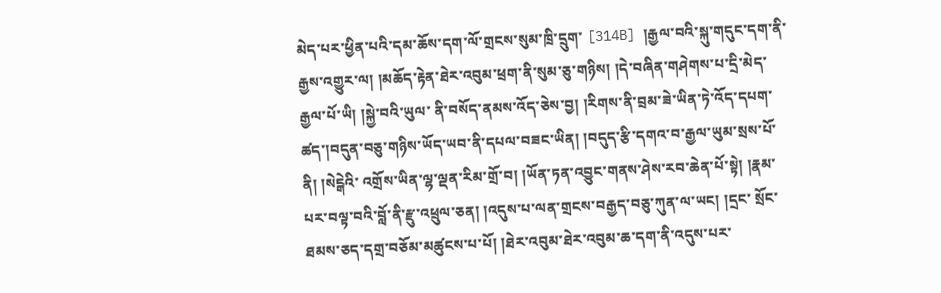མེད་པར་ཕྱིན་པའི་དམ་ཆོས་དག་ལོ་གྲངས་སུམ་ཁྲི་དྲུག་ [314B] །རྒྱལ་བའི་སྐུ་གདུང་དག་ནི་རྒྱས་འགྱུར་ལ། །མཆོད་རྟེན་ཐེར་འབུམ་ཕྲག་ནི་སུམ་ཅུ་གཉིས། །དེ་བཞིན་གཤེགས་པ་དྲི་མེད་རྒྱལ་པོ་ཡི། །སྐྱེ་བའི་ཡུལ་ ནི་བསོད་ནམས་འོད་ཅེས་བྱ། །རིགས་ནི་བྲམ་ཟེ་ཡིན་ཏེ་འོད་དཔག་ཚད་།བདུན་བཅུ་གཉིས་ཡོད་ཡབ་ནི་དཔལ་བཟང་ཡིན། །བདུད་རྩི་དགའ་བ་རྒྱལ་ཡུམ་སྲས་པོ་ནི། །སེངྒེའི་ འགྲོས་ཡིན་ལྷ་ལྡན་རིམ་གྲོ་བ། །ཡོན་ཏན་འབྱུང་གནས་ཤེས་རབ་ཆེན་པོ་སྟེ། །རྣམ་པར་བལྟ་བའི་བློ་ནི་རྫུ་འཕྲུལ་ཅན། །འདུས་པ་ལན་གྲངས་བརྒྱད་བཅུ་ཀུན་ལ་ཡང། །དྲང་ སྲོང་ཐམས་ཅད་དགྲ་བཅོམ་མཚུངས་པ་པོ། །ཐེར་འབུམ་ཐེར་འབུམ་ཆ་དག་ནི་འདུས་པར་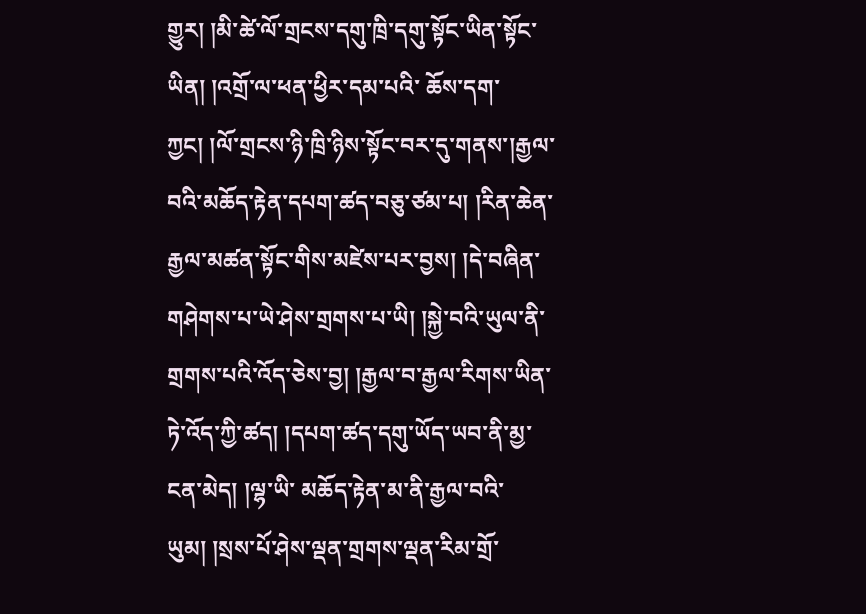གྱུར། །མི་ཚེ་ལོ་གྲངས་དགུ་ཁྲི་དགུ་སྟོང་ཡིན་སྟོང་ཡིན། །འགྲོ་ལ་ཕན་ཕྱིར་དམ་པའི་ ཆོས་དག་ཀྱང། །ལོ་གྲངས་ཉི་ཁྲི་ཉིས་སྟོང་བར་དུ་གནས་།རྒྱལ་བའི་མཆོད་རྟེན་དཔག་ཚད་བཅུ་ཙམ་པ། །རིན་ཆེན་རྒྱལ་མཚན་སྟོང་གིས་མཛེས་པར་བྱས། །དེ་བཞིན་ གཤེགས་པ་ཡེ་ཤེས་གྲགས་པ་ཡི། །སྐྱེ་བའི་ཡུལ་ནི་གྲགས་པའི་འོད་ཅེས་བྱ། །རྒྱལ་བ་རྒྱལ་རིགས་ཡིན་ཏེ་འོད་ཀྱི་ཚད། །དཔག་ཚད་དགུ་ཡོད་ཡབ་ནི་མྱ་ངན་མེད། །ལྷ་ཡི་ མཆོད་རྟེན་མ་ནི་རྒྱལ་བའི་ཡུམ། །སྲས་པོ་ཤེས་ལྡན་གྲགས་ལྡན་རིམ་གྲོ་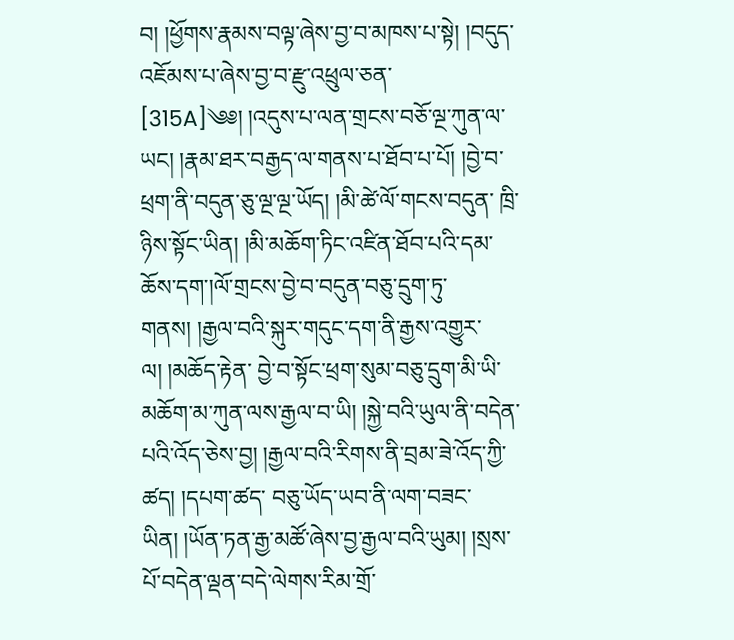བ། །ཕྱོགས་རྣམས་བལྟ་ཞེས་བྱ་བ་མཁས་པ་སྟེ། །བདུད་འཇོམས་པ་ཞེས་བྱ་བ་རྫུ་འཕྲུལ་ཅན་ [315A]༄༅། །འདུས་པ་ལན་གྲངས་བཅོ་ལྔ་ཀུན་ལ་ཡང། །རྣམ་ཐར་བརྒྱད་ལ་གནས་པ་ཐོབ་པ་པོ། །བྱེ་བ་ཕྲག་ནི་བདུན་ཅུ་ལྔ་ལྔ་ཡོད། །མི་ཚེ་ལོ་གངས་བདུན་ ཁྲི་ཉིས་སྟོང་ཡིན། །མི་མཆོག་ཏིང་འཛིན་ཐོབ་པའི་དམ་ཆོས་དག་།ལོ་གྲངས་བྱེ་བ་བདུན་བཅུ་དྲུག་ཏུ་གནས། །རྒྱལ་བའི་སྐུར་གདུང་དག་ནི་རྒྱས་འགྱུར་ལ། །མཆོད་རྟེན་ བྱེ་བ་སྟོང་ཕྲག་སུམ་བཅུ་དྲུག་མི་ཡི་མཆོག་མ་ཀུན་ལས་རྒྱལ་བ་ཡི། །སྐྱེ་བའི་ཡུལ་ནི་བདེན་པའི་འོད་ཅེས་བྱ། །རྒྱལ་བའི་རིགས་ནི་བྲམ་ཟེ་འོད་ཀྱི་ཚད། །དཔག་ཚད་ བཅུ་ཡོད་ཡབ་ནི་ལག་བཟང་ཡིན། །ཡོན་ཏན་རྒྱ་མཚོ་ཞེས་བྱ་རྒྱལ་བའི་ཡུམ། །སྲས་པོ་བདེན་ལྡན་བདེ་ལེགས་རིམ་གྲོ་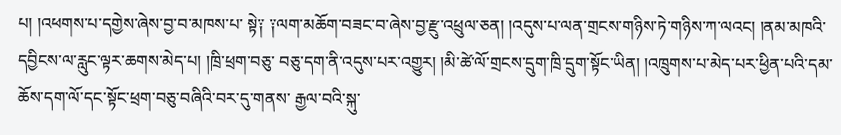པ། །འཕགས་པ་དགྱེས་ཞེས་བྱ་བ་མཁས་པ་ སྟེ༑ ༑ལག་མཆོག་བཟང་བ་ཞེས་བྱ་རྫུ་འཕྲུལ་ཅན། །འདུས་པ་ལན་གྲངས་གཉིས་ཏེ་གཉིས་ཀ་ལའང། །ནམ་མཁའི་དབྱིངས་ལ་རླུང་ལྟར་ཆགས་མེད་པ། །ཁྲི་ཕྲག་བཅུ་ བཅུ་དག་ནི་འདུས་པར་འགྱུར། །མི་ཚེ་ལོ་གྲངས་དྲུག་ཁྲི་དྲུག་སྟོང་ཡིན། །འཁྲུགས་པ་མེད་པར་ཕྱིན་པའི་དམ་ཆོས་དག་ལོ་དང་སྟོང་ཕྲག་བཅུ་བཞིའི་བར་དུ་གནས་ རྒྱལ་བའི་སྐུ་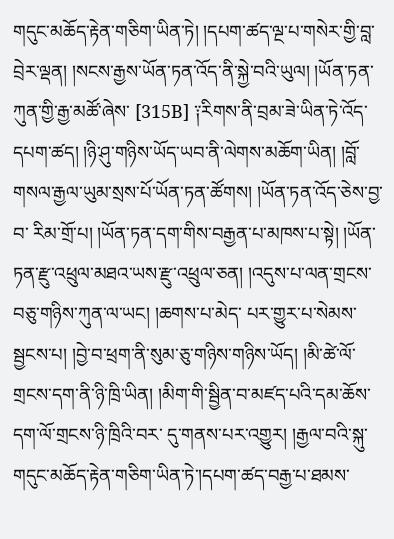གདུང་མཆོད་རྟེན་གཅིག་ཡིན་ཏེ། །དཔག་ཚད་ལྔ་པ་གསེར་གྱི་བླ་བྲེར་ལྡན། །སངས་རྒྱས་ཡོན་ཏན་འོད་ནི་སྐྱེ་བའི་ཡུལ། །ཡོན་ཏན་ཀུན་གྱི་རྒྱ་མཚོ་ཞེས་ [315B] ༑རིགས་ནི་བྲམ་ཟེ་ཡིན་ཏེ་འོད་དཔག་ཚད། །ཉི་ཤུ་གཉིས་ཡོད་ཡབ་ནི་ལེགས་མཆོག་ཡིན། །བློ་གསལ་རྒྱལ་ཡུམ་སྲས་པོ་ཡོན་ཏན་ཚོགས། །ཡོན་ཏན་འོད་ཅེས་བྱ་བ་ རིམ་གྲོ་པ། །ཡོན་ཏན་དག་གིས་བརྒྱན་པ་མཁས་པ་སྟེ། །ཡོན་ཏན་རྫུ་འཕྲུལ་མཐའ་ཡས་རྫུ་འཕྲུལ་ཅན། །འདུས་པ་ལན་གྲངས་བཅུ་གཉིས་ཀུན་ལ་ཡང། །ཆགས་པ་མེད་ པར་གྱུར་པ་སེམས་སྦྱངས་པ། །བྱེ་བ་ཕྲག་ནི་སུམ་ཅུ་གཉིས་གཉིས་ཡོད། །མི་ཚེ་ལོ་གྲངས་དག་ནི་ཉི་ཁྲི་ཡིན། །མིག་གི་སྦྱིན་བ་མཛད་པའི་དམ་ཆོས་དག་ལོ་གྲངས་ཉི་ཁྲིའི་བར་ དུ་གནས་པར་འགྱུར། །རྒྱལ་བའི་སྐུ་གདུང་མཆོད་རྟེན་གཅིག་ཡིན་ཏེ་།དཔག་ཚད་བརྒྱ་པ་ཐམས་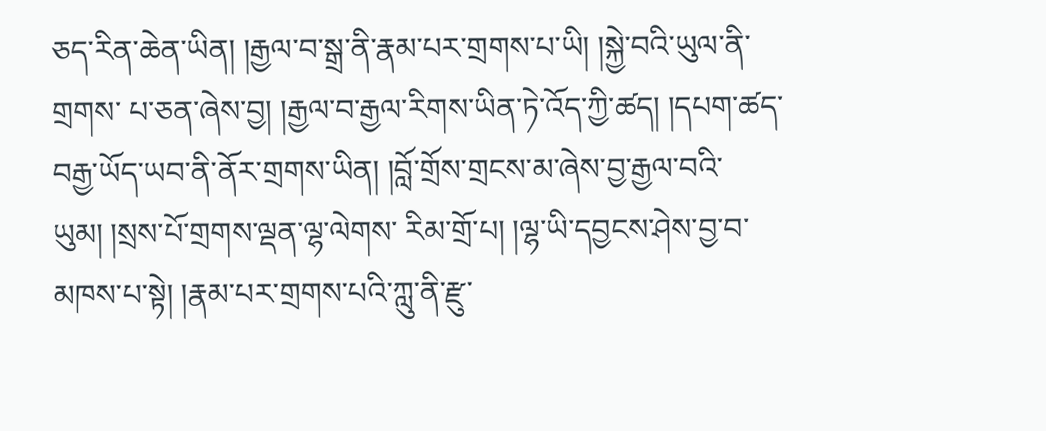ཅད་རིན་ཆེན་ཡིན། །རྒྱལ་བ་སྒྲ་ནི་རྣམ་པར་གྲགས་པ་ཡི། །སྐྱེ་བའི་ཡུལ་ནི་གྲགས་ པ་ཅན་ཞེས་བྱ། །རྒྱལ་བ་རྒྱལ་རིགས་ཡིན་ཏེ་འོད་ཀྱི་ཚད། །དཔག་ཚད་བརྒྱ་ཡོད་ཡབ་ནི་ནོར་གྲགས་ཡིན། །བློ་གྲོས་གྲངས་མ་ཞེས་བྱ་རྒྱལ་བའི་ཡུམ། །སྲས་པོ་གྲགས་ལྡན་ལྷ་ལེགས་ རིམ་གྲོ་པ། །ལྷ་ཡི་དབྱངས་ཤེས་བྱ་བ་མཁས་པ་སྟེ། །རྣམ་པར་གྲགས་པའི་ཀླུ་ནི་རྫུ་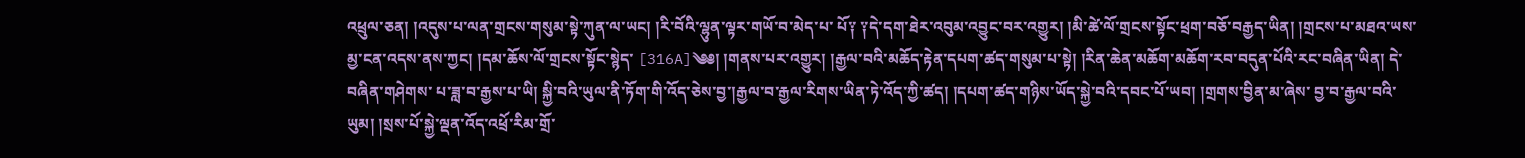འཕྲུལ་ཅན། །འདུས་པ་ལན་གྲངས་གསུམ་སྟེ་ཀུན་ལ་ཡང། །རི་བོའི་ལྷུན་ལྟར་གཡོ་བ་མེད་པ་ པོ༑ ༑དེ་དག་ཐེར་འབུམ་འབྱུང་བར་འགྱུར། །མི་ཚེ་ལོ་གྲངས་སྟོང་ཕྲག་བཅོ་བརྒྱད་ཡིན། །གྲངས་པ་མཐའ་ཡས་མྱ་ངན་འདས་ནས་ཀྱང། །དམ་ཆོས་ལོ་གྲངས་སྟོང་སྙེད་ [316A]༄༅། །གནས་པར་འགྱུར། །རྒྱལ་བའི་མཆོད་རྟེན་དཔག་ཚད་གསུམ་པ་སྟེ། །རིན་ཆེན་མཆོག་མཆོག་རབ་བདུན་པོའི་རང་བཞིན་ཡིན། དེ་བཞིན་གཤེགས་ པ་ཟླ་བ་རྒྱས་པ་ཡི། སྐྱི་བའི་ཡུལ་ནི་ཏོག་གི་འོད་ཅེས་བྱ་།རྒྱལ་བ་རྒྱལ་རིགས་ཡིན་ཏེ་འོད་ཀྱི་ཚད། །དཔག་ཚད་གཉིས་ཡོད་སྐྱེ་བའི་དབང་པོ་ཡབ། །གྲགས་བྱིན་མ་ཞེས་ བྱ་བ་རྒྱལ་བའི་ཡུམ། །སྲས་པོ་སྐྱེ་ལྡན་འོད་འཕྲོ་རིམ་གྲོ་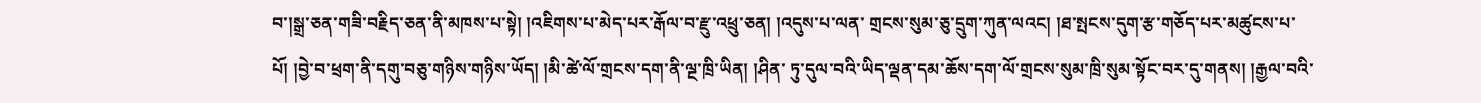བ་།སྒྲ་ཅན་གཟི་བརྗིད་ཅན་ནི་མཁས་པ་སྟེ། །འཇིགས་པ་མེད་པར་རྒོལ་བ་རྫུ་འཕྲུ་ཅན། །འདུས་པ་ལན་ གྲངས་སུམ་ཅུ་དྲུག་ཀུན་ལའང། །ཐ་སྤངས་དུག་རྩ་གཅོད་པར་མཚུངས་པ་པོ། །བྱེ་བ་ཕྲག་ནི་དགུ་བཅུ་གཉིས་གཉིས་ཡོད། །མི་ཚེ་ལོ་གྲངས་དག་ནི་ལྔ་ཁྲི་ཡིན། །ཤིན་ ཏུ་དུལ་བའི་ཡིད་ལྡན་དམ་ཆོས་དག་ལོ་གྲངས་སུམ་ཁྲི་སུམ་སྟོང་བར་དུ་གནས། །རྒྱལ་བའི་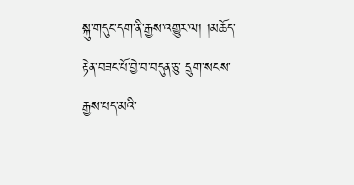སྐུ་གདུང་དག་ནི་རྒྱས་འགྱུར་ལ། །མཆོད་རྟེན་བཟང་པོ་བྱེ་བ་བདུན་ཅུ་ དྲུག་སངས་རྒྱས་པད་མའི་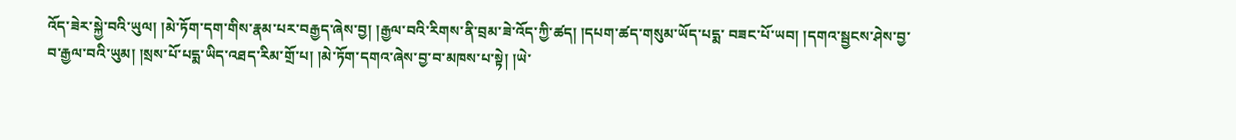འོད་ཟེར་སྐྱེ་བའི་ཡུལ། །མེ་ཏོག་དག་གིས་རྣམ་པར་བརྒྱད་ཞེས་བྱ། །རྒྱལ་བའི་རིགས་ནི་བྲམ་ཟེ་འོད་ཀྱི་ཚད། །དཔག་ཚད་གསུམ་ཡོད་པདྨ་ བཟང་པོ་ཡབ། །དགའ་སྦྱངས་ཤེས་བྱ་བ་རྒྱལ་བའི་ཡུམ། །སྲས་པོ་པདྨ་ཡིད་འཐད་རིམ་གྲོ་པ། །མེ་ཏོག་དགའ་ཞེས་བྱ་བ་མཁས་པ་སྟེ། །ཡེ་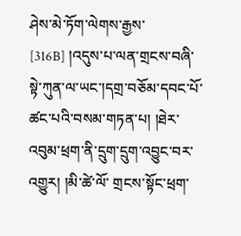ཤེས་མེ་ཏོག་ལེགས་རྒྱས་ [316B] །འདུས་པ་ལན་གྲངས་བཞི་སྟེ་ཀུན་ལ་ཡང་།དགྲ་བཅོམ་དབང་པོ་ཚང་པའི་བསམ་གཏན་པ། །ཐེར་འབུམ་ཕྲག་ནི་དྲུག་དྲུག་འབྱུང་བར་འགྱུར། །མི་ཚེ་ལོ་ གྲངས་སྟོང་ཕྲག་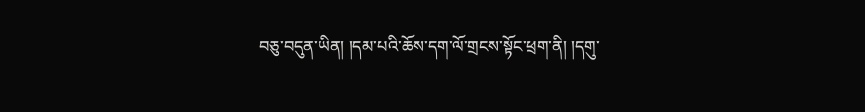བཅུ་བདུན་ཡིན། །དམ་པའི་ཆོས་དག་ལོ་གྲངས་སྟོང་ཕྲག་ནི། །དགུ་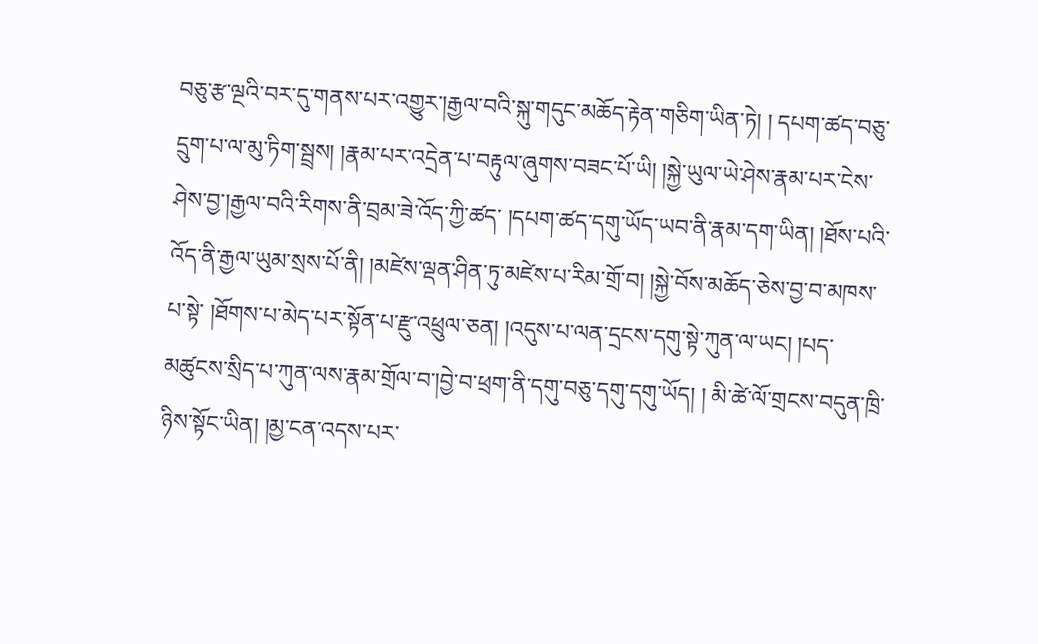བཅུ་རྩ་ལྔའི་བར་དུ་གནས་པར་འགྱུར་།རྒྱལ་བའི་སྐུ་གདུང་མཆོད་རྟེན་གཅིག་ཡིན་ཏེ། ། དཔག་ཚད་བཅུ་དྲུག་པ་ལ་མུ་ཏིག་སྦྲས། །རྣམ་པར་འདྲེན་པ་བརྟུལ་ཞུགས་བཟང་པོ་ཡི། །སྐྱེ་ཡུལ་ཡེ་ཤེས་རྣམ་པར་ངེས་ཤེས་བྱ་།རྒྱལ་བའི་རིགས་ནི་བྲམ་ཟེ་འོད་ཀྱི་ཚད་ །དཔག་ཚད་དགུ་ཡོད་ཡབ་ནི་རྣམ་དག་ཡིན། །ཐོས་པའི་འོད་ནི་རྒྱལ་ཡུམ་སྲས་པོ་ནི། །མཛེས་ལྡན་ཤིན་ཏུ་མཛེས་པ་རིམ་གྲོ་བ། །སྐྱེ་བོས་མཆོད་ཅེས་བྱ་བ་མཁས་པ་སྟེ་ །ཐོགས་པ་མེད་པར་སྟོན་པ་རྫུ་འཕྲུལ་ཅན། །འདུས་པ་ལན་དྲངས་དགུ་སྟེ་ཀུན་ལ་ཡང། །པད་མཚུངས་སྲིད་པ་ཀུན་ལས་རྣམ་གྲོལ་བ་།བྱེ་བ་ཕྲག་ནི་དགུ་བཅུ་དགུ་དགུ་ཡོད། ། མི་ཚེ་ལོ་གྲངས་བདུན་ཁྲི་ཉིས་སྟོང་ཡིན། །མྱ་ངན་འདས་པར་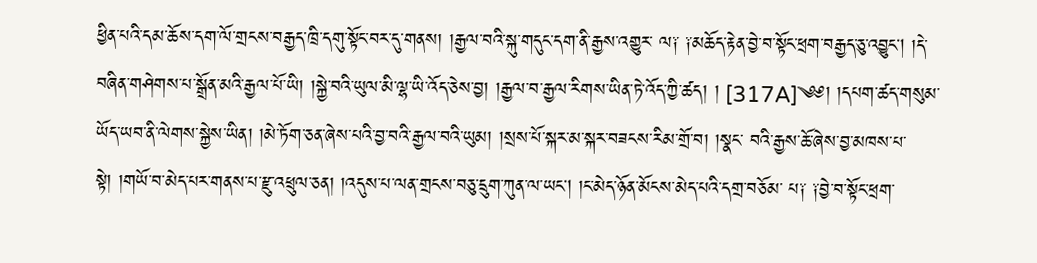ཕྱིན་པའི་དམ་ཆོས་དག་ལོ་གྲངས་བརྒྱད་ཁྲི་དགུ་སྟོང་བར་དུ་གནས། །རྒྱལ་བའི་སྐུ་གདུང་དག་ནི་རྒྱས་འགྱུར་ ལ༑ ༑མཆོད་རྟེན་བྱེ་བ་སྟོང་ཕྲག་བརྒྱད་ཅུ་འབྱུང། །དེ་བཞིན་གཤེགས་པ་སྒྲོན་མའི་རྒྱལ་པོ་ཡི། །སྐྱེ་བའི་ཡུལ་མི་ལྷ་ཡི་འོད་ཅེས་བྱ། །རྒྱལ་བ་རྒྱལ་རིགས་ཡིན་ཏེ་འོད་ཀྱི་ཚད། ། [317A]༄༅། །དཔག་ཚད་གསུམ་ཡོད་ཡབ་ནི་ལེགས་སྐྱེས་ཡིན། །མེ་ཏོག་ཅན་ཞེས་པའི་བྱ་བའི་རྒྱལ་བའི་ཡུམ། །སྲས་པོ་སྐར་མ་སྐར་བཟངས་རིམ་གྲོ་བ། །སྣང་ བའི་རྒྱས་ཆོ་ཞེས་བྱ་མཁས་པ་སྟེ། །གཡོ་བ་མེད་པར་གནས་པ་རྫུ་འཕྲུལ་ཅན། །འདུས་པ་ལན་གྲངས་བཅུ་དྲུག་ཀུན་ལ་ཡང། །ང་མེད་ཉོན་མོངས་མེད་པའི་དགྲ་བཅོམ་ པ༑ ༑བྱེ་བ་སྟོང་ཕྲག་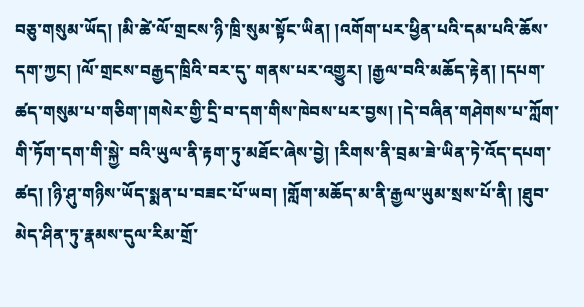བཅུ་གསུམ་ཡོད། །མི་ཚེ་ལོ་གྲངས་ཉི་ཁྲི་སུམ་སྟོང་ཡིན། །འགོག་པར་ཕྱིན་པའི་དམ་པའི་ཆོས་དག་ཀྱང། །ལོ་གྲངས་བརྒྱད་ཁྲིའི་བར་དུ་ གནས་པར་འགྱུར། །རྒྱལ་བའི་མཆོད་རྟེན། །དཔག་ཚད་གསུམ་པ་གཅིག་།གསེར་གྱི་དྲི་བ་དག་གིས་ཁེབས་པར་བྱས། །དེ་བཞིན་གཤེགས་པ་ཀློག་གི་ཏོག་དག་གི་སྐྱེ་ བའི་ཡུལ་ནི་རྟག་ཏུ་མཐོང་ཞེས་བྱེ། །རིགས་ནི་བྲམ་ཟེ་ཡིན་ཏེ་འོད་དཔག་ཚད། །ཉི་ཤུ་གཉིས་ཡོད་སྨན་པ་བཟང་པོ་ཡབ། །གློག་མཆོད་མ་ནི་རྒྱལ་ཡུམ་སྲས་པོ་ནི། །ཐུབ་ མེད་ཤིན་ཏུ་རྣམས་དུལ་རིམ་གྲོ་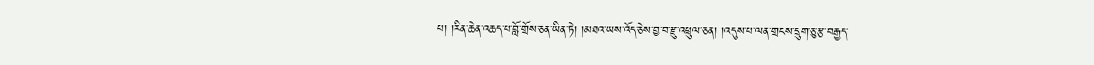པ། །རིན་ཆེན་འཆད་པ་བློ་གྲོས་ཅན་ཡིན་ཏེ། །མཐའ་ཡས་འོད་ཅེས་བྱ་བ་རྫུ་འཕྲུལ་ཅན། །འདུས་པ་ལན་གྲངས་དྲུག་ཅུ་རྩ་བརྒྱད་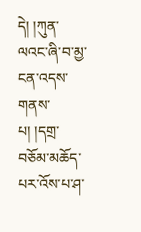དེ། །ཀུན་ ལའང་ཞི་བ་མྱ་ངན་འདས་གནས་པ། །དགྲ་བཅོམ་མཆོད་པར་འོས་པ་ཤ་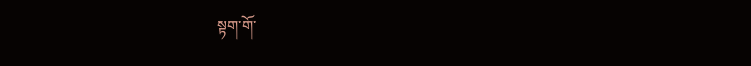སྟག་གོ་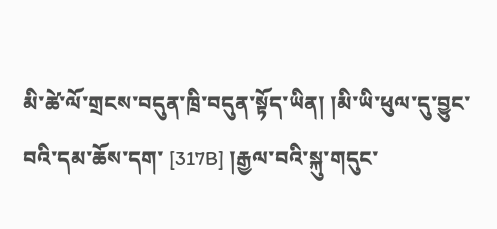མི་ཚེ་ལོ་གྲངས་བདུན་ཁྲི་བདུན་སྟོད་ཡིན། །མི་ཡི་ཕུལ་དུ་བྱུང་བའི་དམ་ཆོས་དག་ [317B] །རྒྱལ་བའི་སྐུ་གདུང་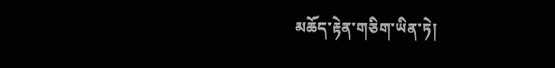མཆོད་རྟེན་གཅིག་ཡིན་ཏེ།